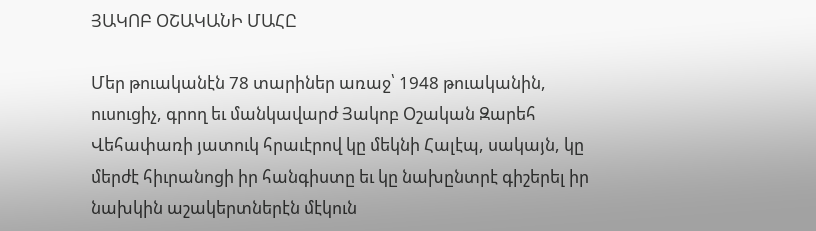ՅԱԿՈԲ ՕՇԱԿԱՆԻ ՄԱՀԸ

Մեր թուականէն 78 տարիներ առաջ՝ 1948 թուականին, ուսուցիչ, գրող եւ մանկավարժ Յակոբ Օշական Զարեհ Վեհափառի յատուկ հրաւէրով կը մեկնի Հալէպ, սակայն, կը մերժէ հիւրանոցի իր հանգիստը եւ կը նախընտրէ գիշերել իր նախկին աշակերտներէն մէկուն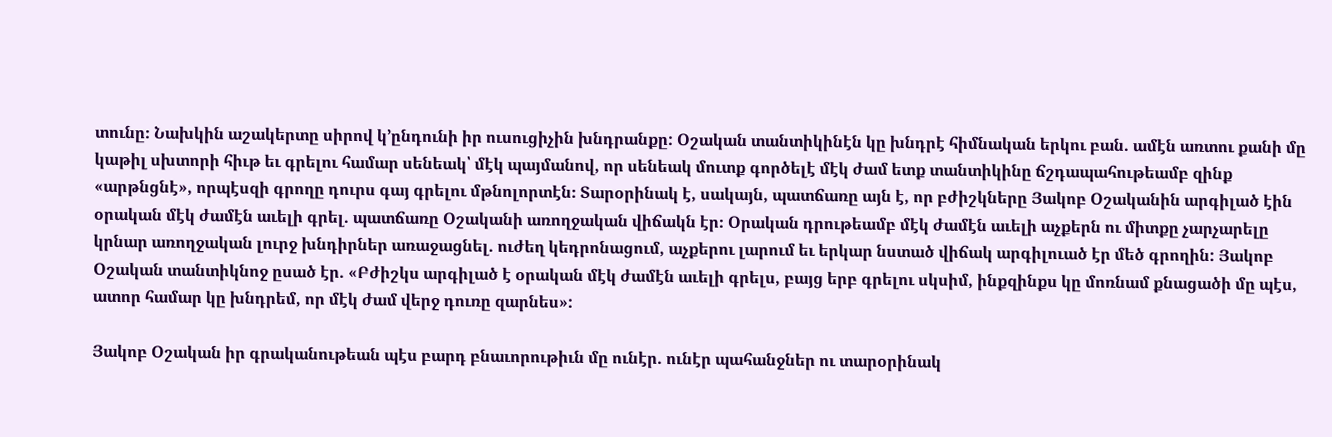տունը։ Նախկին աշակերտը սիրով կ՚ընդունի իր ուսուցիչին խնդրանքը: Օշական տանտիկինէն կը խնդրէ հիմնական երկու բան. ամէն առտու քանի մը կաթիլ սխտորի հիւթ եւ գրելու համար սենեակ՝ մէկ պայմանով, որ սենեակ մուտք գործելէ մէկ ժամ ետք տանտիկինը ճշդապահութեամբ զինք «արթնցնէ», որպէսզի գրողը դուրս գայ գրելու մթնոլորտէն։ Տարօրինակ է, սակայն, պատճառը այն է, որ բժիշկները Յակոբ Օշականին արգիլած էին օրական մէկ ժամէն աւելի գրել. պատճառը Օշականի առողջական վիճակն էր։ Օրական դրութեամբ մէկ ժամէն աւելի աչքերն ու միտքը չարչարելը կրնար առողջական լուրջ խնդիրներ առաջացնել. ուժեղ կեդրոնացում, աչքերու լարում եւ երկար նստած վիճակ արգիլուած էր մեծ գրողին: Յակոբ Օշական տանտիկնոջ ըսած էր. «Բժիշկս արգիլած է օրական մէկ ժամէն աւելի գրելս, բայց երբ գրելու սկսիմ, ինքզինքս կը մոռնամ քնացածի մը պէս, ատոր համար կը խնդրեմ, որ մէկ ժամ վերջ դուռը զարնես»:

Յակոբ Օշական իր գրականութեան պէս բարդ բնաւորութիւն մը ունէր. ունէր պահանջներ ու տարօրինակ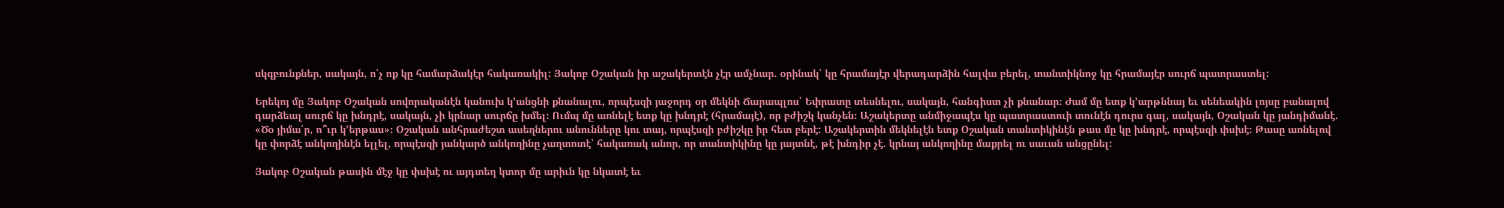սկզբունքներ, սակայն, ո՛չ ոք կը համարձակէր հակառակիլ: Յակոբ Օշական իր աշակերտէն չէր ամչնար. օրինակ՝ կը հրամայէր վերադարձին հալվա բերել, տանտիկնոջ կը հրամայէր սուրճ պատրաստել:

Երեկոյ մը Յակոբ Օշական սովորականէն կանուխ կ՚անցնի քնանալու, որպէսզի յաջորդ օր մեկնի Ճարապլոս՝ Եփրատը տեսնելու, սակայն, հանգիստ չի քնանար։ Ժամ մը ետք կ՚արթննայ եւ սենեակին լոյսը բանալով դարձեալ սուրճ կը խնդրէ, սակայն, չի կրնար սուրճը խմել։ Ումպ մը առնելէ ետք կը խնդրէ (հրամայէ), որ բժիշկ կանչեն։ Աշակերտը անմիջապէս կը պատրաստուի տունէն դուրս գալ, սակայն, Օշական կը յանդիմանէ. «Ծօ յիմա՛ր, ո՞ւր կ՚երթաս»։ Օշական անհրաժեշտ ասեղներու անունները կու տայ, որպէսզի բժիշկը իր հետ բերէ: Աշակերտին մեկնելէն ետք Օշական տանտիկինէն թաս մը կը խնդրէ, որպէսզի փսխէ։ Թասը առնելով կը փորձէ անկողինէն ելլել, որպէսզի յանկարծ անկողինը չաղտոտէ՝ հակառակ անոր, որ տանտիկինը կը յայտնէ, թէ խնդիր չէ. կրնայ անկողինը մաքրել ու սաւան անցընել:

Յակոբ Օշական թասին մէջ կը փսխէ ու այդտեղ կտոր մը արիւն կը նկատէ եւ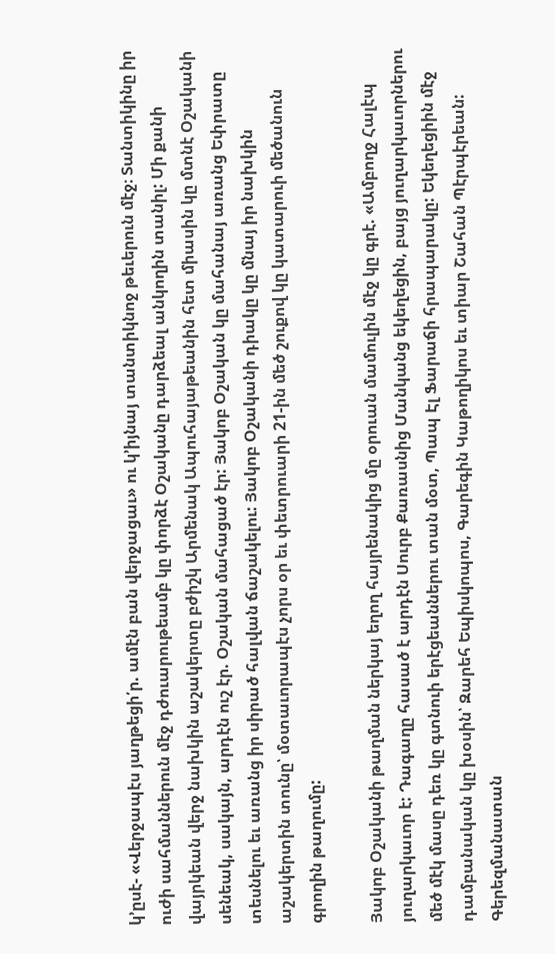կ՚ըսէ- «Վերջապէս յաղթեցի՛ր. ամէն բան վերջացաւ» ու կ՚իյնայ տանտիկնոջ թեւերուն մէջ։ Տանտիկինը իր ուժի սահմաններուն մէջ դժուարութեամբ կը փորձէ Օշականը դարձեալ անկողին տանիլ: Մի քանի վայրկեան վերջ նախկին աշակերտը բժիշկ Արմենակ Ապուհայաթեանին հետ միասին կը մտնէ Օշականի սենեակ, սակայն, արդէն ուշ էր. Օշական մահացած էր: Յակոբ Օշական կը մահանայ առանց Եփրատը տեսնելու եւ առանց իր սիրած հալվան ճաշակելու: Յակոբ Օշականի դիակը կը մնայ իր նախկին աշակերտին տունը՝ մօտաւորապէս չորս օր եւ փետրուարի 21-ին մեծ շուքով կը կատարուի մեծանուն գրողին թաղումը:

Յակոբ Օշականի թաղման ներկայ եղող հայրենակից մը օրուան մամուլին մէջ կը գրէ. «Ամբողջ Հալէպ յուղարկաւոր է: Դագաղը հասած է արդէն Սուրբ Քառասնից Մանկանց եկեղեցին, բայց յուղարկաւորներու մեծ մէկ մասը դեռ կը գտնուի երէցեաններու տան մօտ, Պապ Էլ Ֆարաճի հրապարակը: Եկեղեցիին մէջ դամբանական կը խօսին՝ Զարեհ Եպիսկոպոս, Գարեգին Կաթողիկոս եւ տիար Շահան Պէրպէրեան: Գերեզմանատան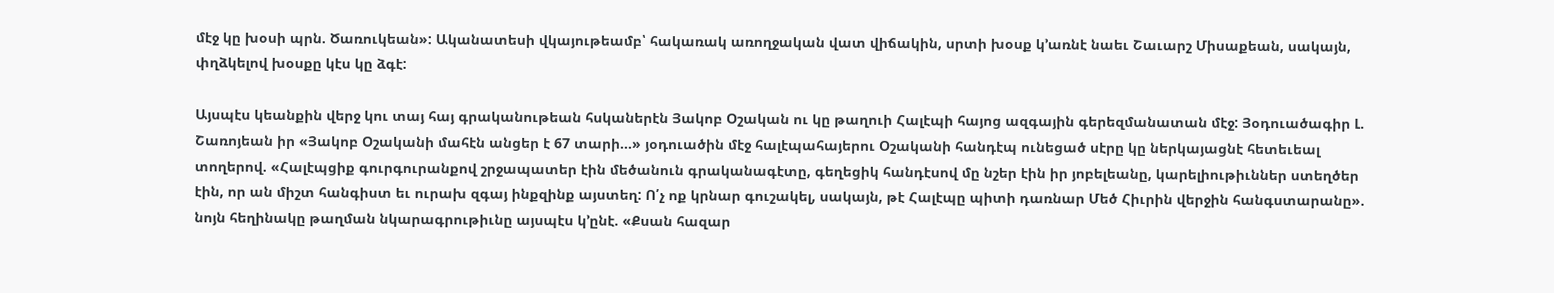մէջ կը խօսի պրն. Ծառուկեան»: Ականատեսի վկայութեամբ՝ հակառակ առողջական վատ վիճակին, սրտի խօսք կ՚առնէ նաեւ Շաւարշ Միսաքեան, սակայն, փղձկելով խօսքը կէս կը ձգէ:

Այսպէս կեանքին վերջ կու տայ հայ գրականութեան հսկաներէն Յակոբ Օշական ու կը թաղուի Հալէպի հայոց ազգային գերեզմանատան մէջ: Յօդուածագիր Լ. Շառոյեան իր «Յակոբ Օշականի մահէն անցեր է 67 տարի…» յօդուածին մէջ հալէպահայերու Օշականի հանդէպ ունեցած սէրը կը ներկայացնէ հետեւեալ տողերով. «Հալէպցիք գուրգուրանքով շրջապատեր էին մեծանուն գրականագէտը, գեղեցիկ հանդէսով մը նշեր էին իր յոբելեանը, կարելիութիւններ ստեղծեր էին, որ ան միշտ հանգիստ եւ ուրախ զգայ ինքզինք այստեղ: Ո՛չ ոք կրնար գուշակել, սակայն, թէ Հալէպը պիտի դառնար Մեծ Հիւրին վերջին հանգստարանը». նոյն հեղինակը թաղման նկարագրութիւնը այսպէս կ՚ընէ. «Քսան հազար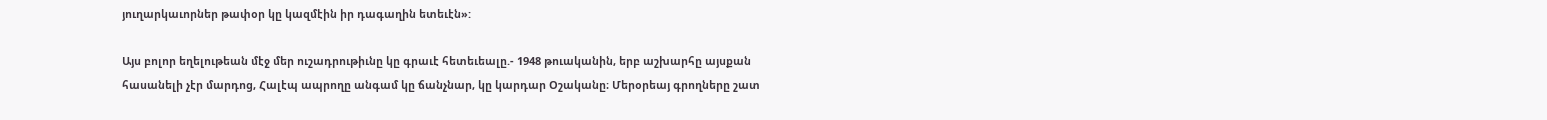յուղարկաւորներ թափօր կը կազմէին իր դագաղին ետեւէն»:

Այս բոլոր եղելութեան մէջ մեր ուշադրութիւնը կը գրաւէ հետեւեալը.- 1948 թուականին, երբ աշխարհը այսքան հասանելի չէր մարդոց, Հալէպ ապրողը անգամ կը ճանչնար, կը կարդար Օշականը։ Մերօրեայ գրողները շատ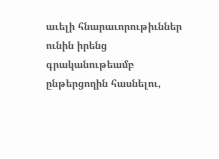աւելի հնարաւորութիւններ ունին իրենց գրականութեամբ ընթերցողին հասնելու,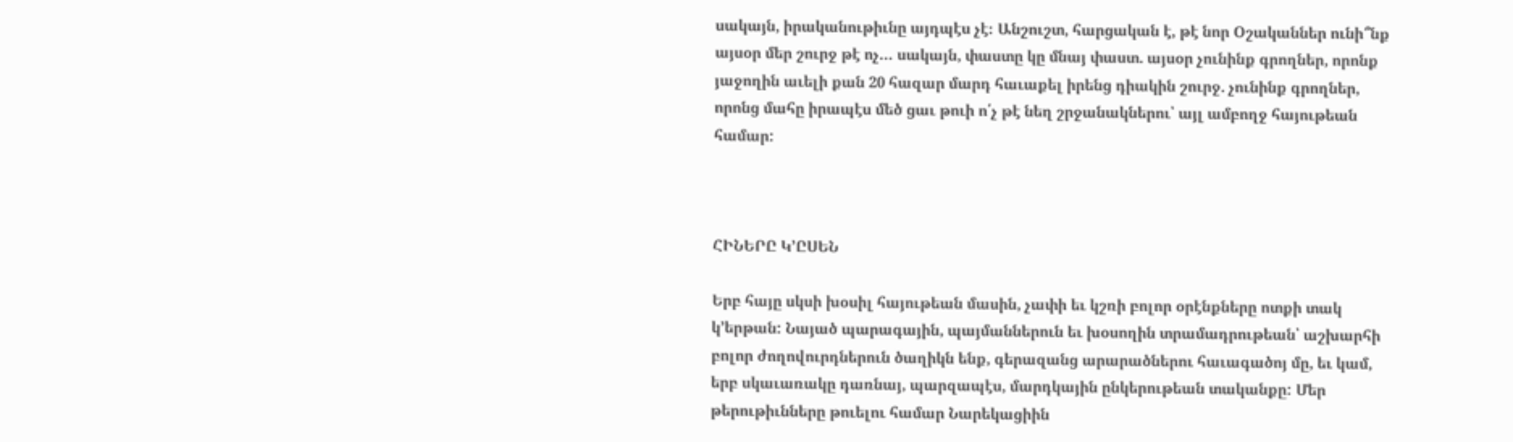սակայն, իրականութիւնը այդպէս չէ։ Անշուշտ, հարցական է, թէ նոր Օշականներ ունի՞նք այսօր մեր շուրջ թէ ոչ… սակայն, փաստը կը մնայ փաստ. այսօր չունինք գրողներ, որոնք յաջողին աւելի քան 20 հազար մարդ հաւաքել իրենց դիակին շուրջ. չունինք գրողներ, որոնց մահը իրապէս մեծ ցաւ թուի ո՛չ թէ նեղ շրջանակներու՝ այլ ամբողջ հայութեան համար:



ՀԻՆԵՐԸ Կ՚ԸՍԵՆ

Երբ հայը սկսի խօսիլ հայութեան մասին, չափի եւ կշռի բոլոր օրէնքները ոտքի տակ կ՚երթան: Նայած պարագային, պայմաններուն եւ խօսողին տրամադրութեան՝ աշխարհի բոլոր ժողովուրդներուն ծաղիկն ենք, գերազանց արարածներու հաւագածոյ մը, եւ կամ, երբ սկաւառակը դառնայ, պարզապէս, մարդկային ընկերութեան տականքը: Մեր թերութիւնները թուելու համար Նարեկացիին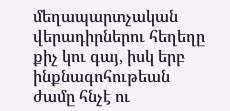մեղապարտչական վերադիրներու հեղեղը քիչ կու գայ, իսկ երբ ինքնագոհութեան ժամը հնչէ ու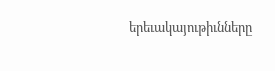երեւակայութիւնները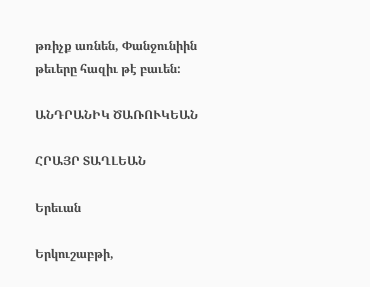թռիչք առնեն, Փանջունիին թեւերը հազիւ թէ բաւեն:

ԱՆԴՐԱՆԻԿ ԾԱՌՈՒԿԵԱՆ

ՀՐԱՅՐ ՏԱՂԼԵԱՆ

Երեւան

Երկուշաբթի,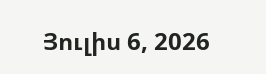Յուլիս 6, 2026